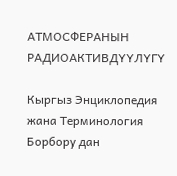АТМОСФЕРАНЫН РАДИОАКТИВДҮҮЛҮГҮ

Кыргыз Энциклопедия жана Терминология Борбору дан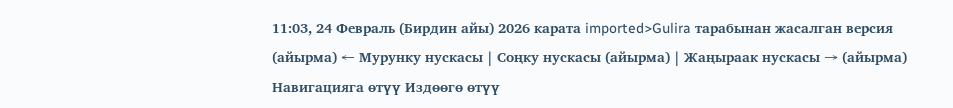11:03, 24 Февраль (Бирдин айы) 2026 карата imported>Gulira тарабынан жасалган версия
(айырма) ← Мурунку нускасы | Соңку нускасы (айырма) | Жаңыраак нускасы → (айырма)
Навигацияга өтүү Издөөгө өтүү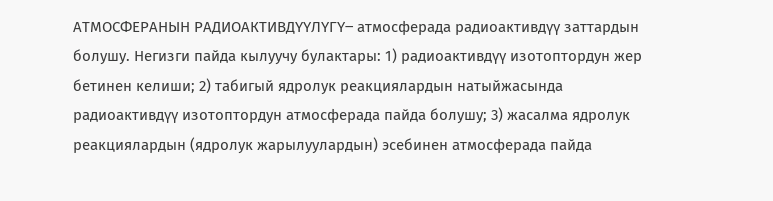АТМОСФЕРАНЫН РАДИОАКТИВДҮҮЛҮГҮ‒ атмосферада радиоактивдүү заттардын болушу. Негизги пайда кылуучу булактары: 1) радиоактивдүү изотоптордун жер бетинен келиши; 2) табигый ядролук реакциялардын натыйжасында радиоактивдүү изотоптордун атмосферада пайда болушу; 3) жасалма ядролук реакциялардын (ядролук жарылуулардын) эсебинен атмосферада пайда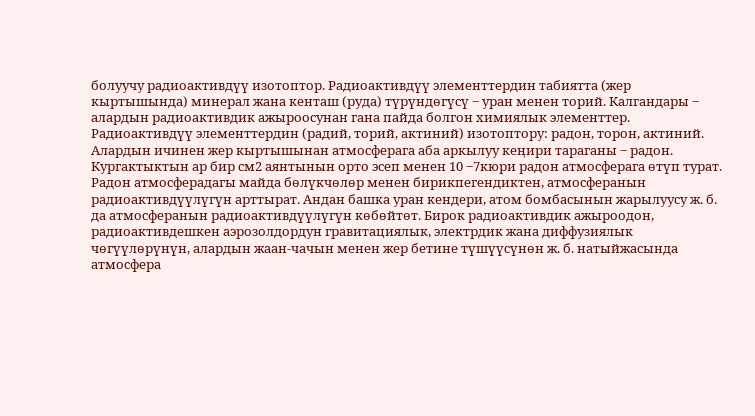болуучу радиоактивдүү изотоптор. Радиоактивдүү элементтердин табиятта (жер кыртышында) минерал жана кенташ (руда) түрүндөгүсү ‒ уран менен торий. Калгандары ‒ алардын радиоактивдик ажыроосунан гана пайда болгон химиялык элементтер. Радиоактивдүү элементтердин (радий, торий, актиний) изотоптору: радон, торон, актиний. Алардын ичинен жер кыртышынан атмосферага аба аркылуу кеӊири тараганы ‒ радон. Кургактыктын ар бир см2 аянтынын орто эсеп менен 10 ‒7кюри радон атмосферага өтүп турат. Радон атмосферадагы майда бөлүкчөлөр менен бирикпегендиктен, атмосферанын радиоактивдүүлүгүн арттырат. Андан башка уран кендери, атом бомбасынын жарылуусу ж. б. да атмосферанын радиоактивдүүлүгүн көбөйтөт. Бирок радиоактивдик ажыроодон, радиоактивдешкен аэрозолдордун гравитациялык, электрдик жана диффузиялык чөгүүлөрүнүн, алардын жаан-чачын менен жер бетине түшүүсүнөн ж. б. натыйжасында атмосфера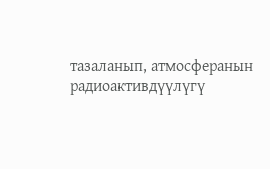тазаланып, атмосферанын радиоактивдүүлүгү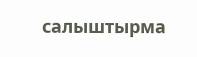салыштырма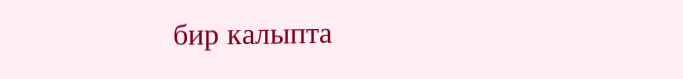бир калыпта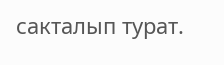сакталып турат.